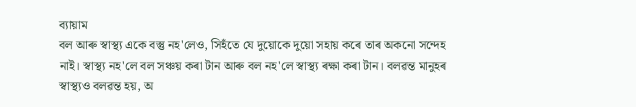ব্যায়াম
বল আৰু স্বাস্থ্য একে বস্তু নহ'লেও, সিহঁতে যে দুয়োকে দুয়ো সহায় কৰে তাৰ অকনো সন্দেহ নাই। স্বাস্থ্য নহ'লে বল সঞ্চয় কৰা টান আৰু বল নহ'লে স্বাস্থ্য ৰক্ষা কৰা টান। বলৱন্ত মানুহৰ স্বাস্থ্যও বলৱন্ত হয়, অ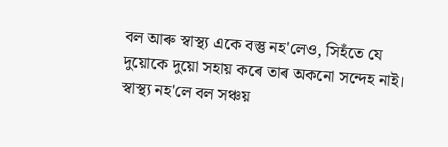বল আৰু স্বাস্থ্য একে বস্তু নহ'লেও, সিহঁতে যে দুয়োকে দুয়ো সহায় কৰে তাৰ অকনো সন্দেহ নাই। স্বাস্থ্য নহ'লে বল সঞ্চয়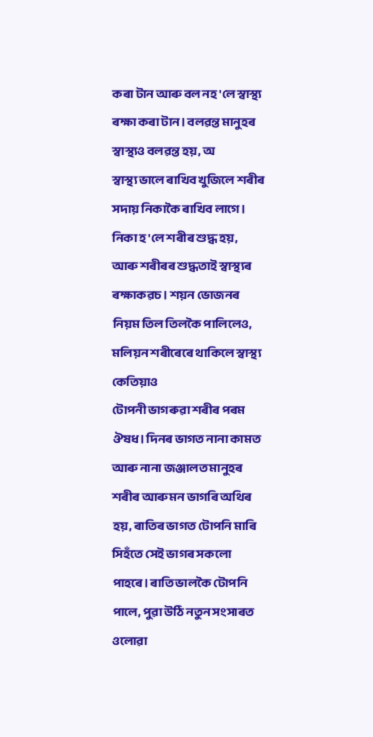কৰা টান আৰু বল নহ'লে স্বাস্থ্য ৰক্ষা কৰা টান। বলৱন্ত মানুহৰ স্বাস্থ্যও বলৱন্ত হয়, অ
স্বাস্থ্য ভালে ৰাখিব খুজিলে শৰীৰ সদায় নিকাকৈ ৰাখিব লাগে। নিকা হ'লে শৰীৰ শুদ্ধ হয়, আৰু শৰীৰৰ শুদ্ধতাই স্বাস্থ্যৰ ৰক্ষাকৱচ। শয়ন ভোজনৰ নিয়ম তিল তিলকৈ পালিলেও, মলিয়ন শৰীৰেৰে থাকিলে স্বাস্থ্য কেতিয়াও
টোপনী ভাগৰুৱা শৰীৰ পৰম ঔষধ। দিনৰ ভাগত নানা কামত আৰু নানা জঞ্জালত মানুহৰ শৰীৰ আৰু মন ভাগৰি অথিৰ হয়, ৰাতিৰ ভাগত টোপনি মাৰি সিহঁতে সেই ভাগৰ সকলো পাহৰে। ৰাতি ভালকৈ টোপনি পালে, পুৱা উঠি নতুন সংসাৰত ওলোৱা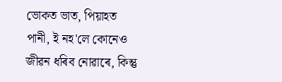ভোকত ভাত, পিয়াহত পানী, ই নহ'লে কোনেও জীৱন ধৰিব নোৱাৰে, কিন্তু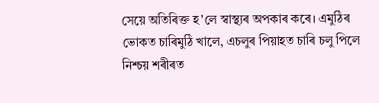সেয়ে অতিৰিক্ত হ'লে স্বাস্থ্যৰ অপকাৰ কৰে। এমুঠিৰ ভোকত চাৰিমুঠি খালে, এচলুৰ পিয়াহত চাৰি চলু পিলে নিশ্চয় শৰীৰত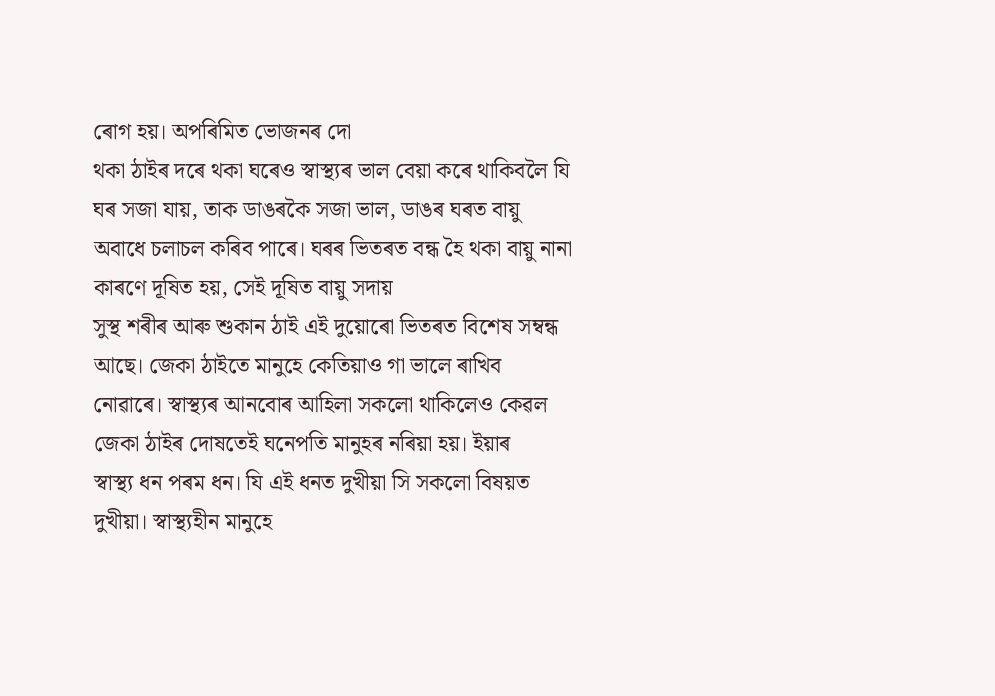ৰোগ হয়। অপৰিমিত ভোজনৰ দো
থকা ঠাইৰ দৰে থকা ঘৰেও স্বাস্থ্যৰ ভাল বেয়া কৰে থাকিবলৈ যি ঘৰ সজা যায়, তাক ডাঙৰকৈ সজা ভাল, ডাঙৰ ঘৰত বায়ু অবাধে চলাচল কৰিব পাৰে। ঘৰৰ ভিতৰত বন্ধ হৈ থকা বায়ু নানা কাৰণে দূষিত হয়, সেই দূষিত বায়ু সদায়
সুস্থ শৰীৰ আৰু শুকান ঠাই এই দুয়োৰো ভিতৰত বিশেষ সম্বন্ধ আছে। জেকা ঠাইতে মানুহে কেতিয়াও গা ভালে ৰাখিব নোৱাৰে। স্বাস্থ্যৰ আনবোৰ আহিলা সকলো থাকিলেও কেৱল জেকা ঠাইৰ দোষতেই ঘনেপতি মানুহৰ নৰিয়া হয়। ইয়াৰ
স্বাস্থ্য ধন পৰম ধন। যি এই ধনত দুখীয়া সি সকলো বিষয়ত দুখীয়া। স্বাস্থ্যহীন মানুহে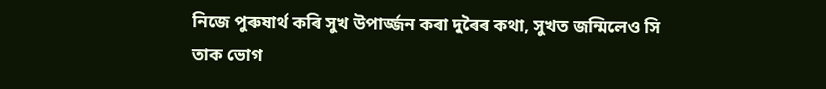নিজে পুৰুষাৰ্থ কৰি সুখ উপাৰ্জ্জন কৰা দুৰৈৰ কথা, সুখত জন্মিলেও সি তাক ভোগ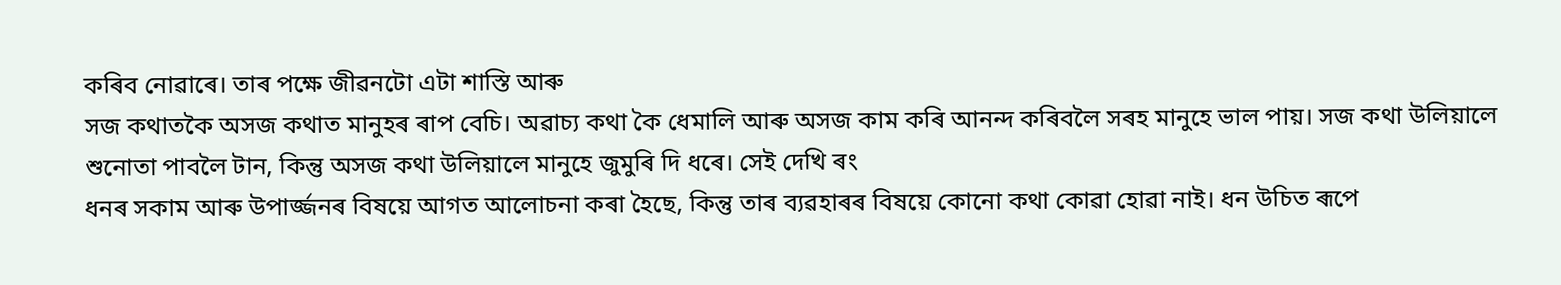কৰিব নোৱাৰে। তাৰ পক্ষে জীৱনটো এটা শাস্তি আৰু
সজ কথাতকৈ অসজ কথাত মানুহৰ ৰাপ বেচি। অৱাচ্য কথা কৈ ধেমালি আৰু অসজ কাম কৰি আনন্দ কৰিবলৈ সৰহ মানুহে ভাল পায়। সজ কথা উলিয়ালে শুনোতা পাবলৈ টান, কিন্তু অসজ কথা উলিয়ালে মানুহে জুমুৰি দি ধৰে। সেই দেখি ৰং
ধনৰ সকাম আৰু উপাৰ্জ্জনৰ বিষয়ে আগত আলোচনা কৰা হৈছে, কিন্তু তাৰ ব্যৱহাৰৰ বিষয়ে কোনো কথা কোৱা হোৱা নাই। ধন উচিত ৰূপে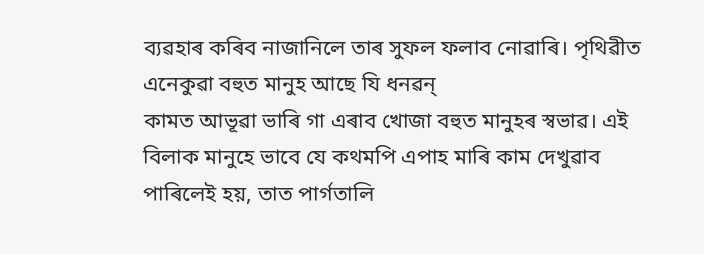ব্যৱহাৰ কৰিব নাজানিলে তাৰ সুফল ফলাব নোৱাৰি। পৃথিৱীত এনেকুৱা বহুত মানুহ আছে যি ধনৱন্
কামত আভূৱা ভাৰি গা এৰাব খোজা বহুত মানুহৰ স্বভাৱ। এই বিলাক মানুহে ভাবে যে কথমপি এপাহ মাৰি কাম দেখুৱাব পাৰিলেই হয়, তাত পাৰ্গতালি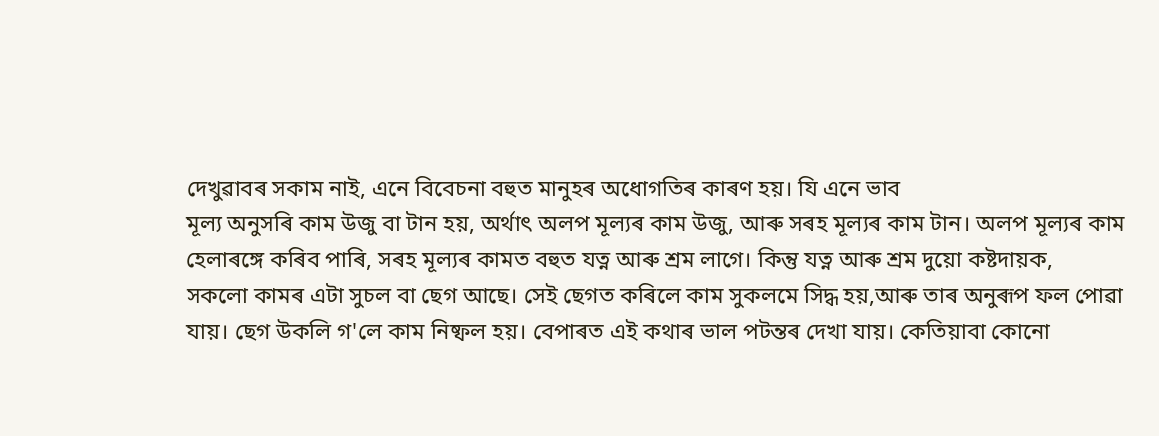দেখুৱাবৰ সকাম নাই, এনে বিবেচনা বহুত মানুহৰ অধোগতিৰ কাৰণ হয়। যি এনে ভাব
মূল্য অনুসৰি কাম উজু বা টান হয়, অৰ্থাৎ অলপ মূল্যৰ কাম উজু, আৰু সৰহ মূল্যৰ কাম টান। অলপ মূল্যৰ কাম হেলাৰঙ্গে কৰিব পাৰি, সৰহ মূল্যৰ কামত বহুত যত্ন আৰু শ্ৰম লাগে। কিন্তু যত্ন আৰু শ্ৰম দুয়ো কষ্টদায়ক,
সকলো কামৰ এটা সুচল বা ছেগ আছে। সেই ছেগত কৰিলে কাম সুকলমে সিদ্ধ হয়,আৰু তাৰ অনুৰূপ ফল পোৱা যায়। ছেগ উকলি গ'লে কাম নিষ্ফল হয়। বেপাৰত এই কথাৰ ভাল পটন্তৰ দেখা যায়। কেতিয়াবা কোনো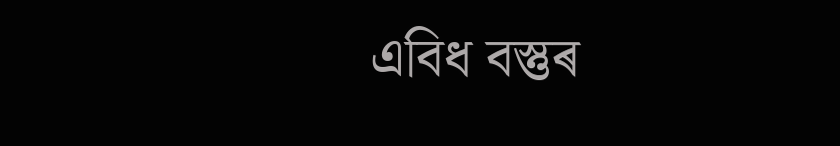এবিধ বস্তুৰ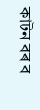কাটন বৰ ব